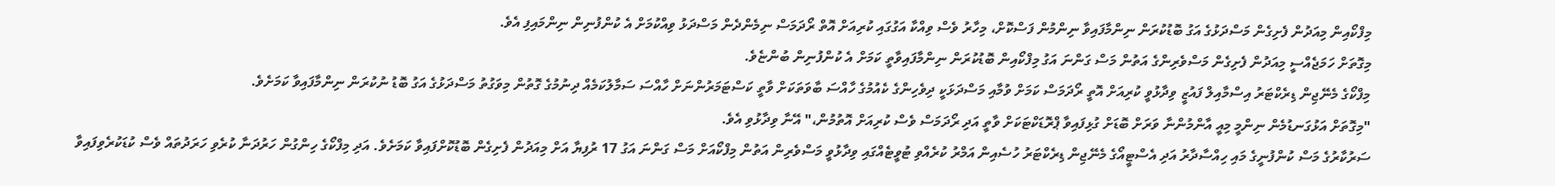މިފްކޯއިން މިއަދުން ފެށިގެން މަސްދަޅުގެ އަގު ބޮޑުކުރަން ނިންމާފައިވާ ނިންމުން ފަސްކޮށް، މިހާރު ވެސް ވިއްކާ އަގުގައި ކުރިއަށް އޮތް ރޯދަމަސް ނިމެންދެން މަސްދަޅު ވިއްކުމަށް އެ ކުންފުނިން ނިންމައިފި އެވެ.
މިގޮތަށް ހަމަޖެއްސީ މިއަދުން ފެށިގެން މަސްވެރިންގެ އަތުން މަސް ގަންނަ އަގު މިފްކޯއިން ބޮޑުކުރަން ނިންމާފައިވާތީ ކަމަށް އެ ކުންފުނިން ބުންޏެވެ.
މިފްކޯގެ މެނޭޖިން ޑިރެކްޓަރު އިސްމާއިލް ފައުޒީ ވިދާޅުވީ ކުރިއަށް އޮތީ ރޯދަމަސް ކަމަށް ވުމާއި މަސްދަޅަކީ ދިވެހިންގެ ކެއުމުގެ ހާއްސަ ބާވަތަކަށް ވާތީ ކަސްޓަމަރުންނަށް ހާއްސަ ސަމާލުކަމެއް ދިނުމުގެ ގޮތުން މިވަގުތު މަސްދަޅުގެ އަގު ބޮޑު ނުކުރަން ނިންމާފައިވާ ކަމަށެވެ.
"މިގޮތަށް އަޅުގަނޑުމެން ނިންމީ މިއީ އާންމުންނާ ވަރަށް ބޮޑަށް ގުޅިފައިވާ ޕްރޮޑަކްޓަކަށް ވާތީ އަދި ރޯދަމަސް ވެސް ކުރިއަށް އޮތުމުން،" އޭނާ ވިދާޅުވި އެވެ.
ސަރުކާރުގެ މަސް ކުންފުނީގެ މައި ހިއްސާދާރު އަދި އެސްޓީއޯގެ މެނޭޖިން ޑިރެކްޓަރު ހުސެއިން އަމްރު ކުރެއްވި ޓުވީޓެއްގައި ވިދާޅުވީ މަސްވެރިން އަތުން މިފްކޯއަށް މަސް ގަންނަ އަގު 17 ރުފިޔާ އަށް މިއަދުން ފެށިގެން ބޮޑުކޮށްފައިވާ ކަމަށެވެ. އަދި މިފްކޯގެ ހިންގުން ހަރުދަނާ ކުރެވި ހަރަދުތައް ވެސް ކުޑަކުރެވިފައިވާ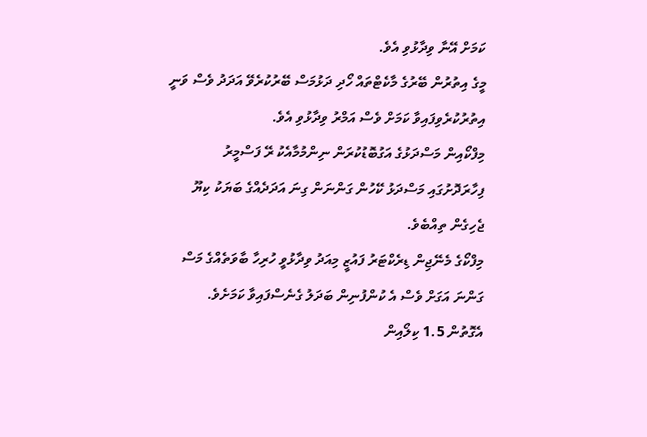ކަމަށް އޭނާ ވިދާޅުވި އެވެ.
މީގެ އިތުރުން ބޭރުގެ މާކެޓްތައް ހޯދި ދަޅުމަސް ބޭރުކުރެވޭ އަދަދު ވެސް ވަނީ އިތުރުކުރެވިފައިވާ ކަމަށް ވެސް އަމްރު ވިދާޅުވި އެވެ.
މިފްކޯއިން މަސްދަޅުގެ އަގުބޮޑުކުރަން ނިންމުމާއެކު ރޭ ފަސްމީރު ފިހާރަދޮށުގައި މަސްދަޅު ކޭހުން ގަންނަން ގިނަ އަދަދެއްގެ ބަޔަކު ކިޔޫ ޖެހިގެން ތިއްބެވެ.
މިފްކޯގެ މެނޭޖިން ޑިރެކްޓަރު ފައުޒީ މިއަދު ވިދާޅުވީ ހުރިހާ ބާވަތެއްގެ މަސް ގަންނަ އަގަށް ވެސް އެ ކުންފުނިން ބަދަލު ގެނެސްފައިވާ ކަމަށެވެ.
އެގޮތުން 1.5 ކިލޯއިން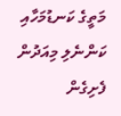މަތީގެ ކަނޑުމަހާއި ކަންނެލި މިއަދުން ފެށިގެން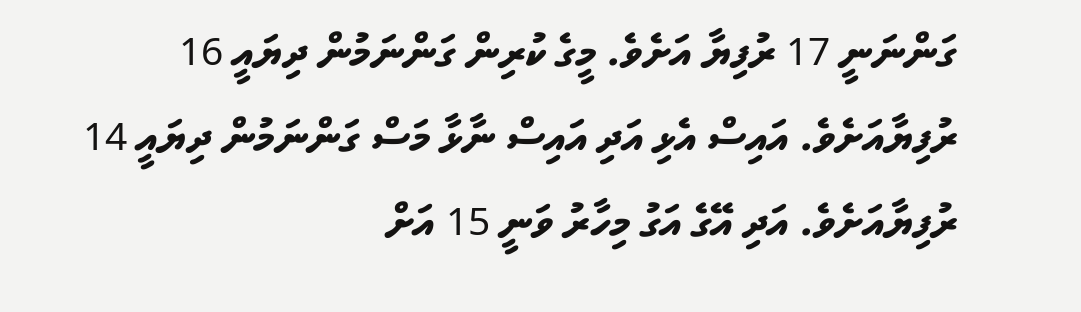ގަންނަނީ 17 ރުފިޔާ އަށެވެ. މީގެ ކުރިން ގަންނަމުން ދިޔައީ 16 ރުފިޔާއަށެވެ. އައިސް އެޅި އަދި އައިސް ނާޅާ މަސް ގަންނަމުން ދިޔައީ 14 ރުފިޔާއަށެވެ. އަދި އޭގެ އަގު މިހާރު ވަނީ 15 އަށް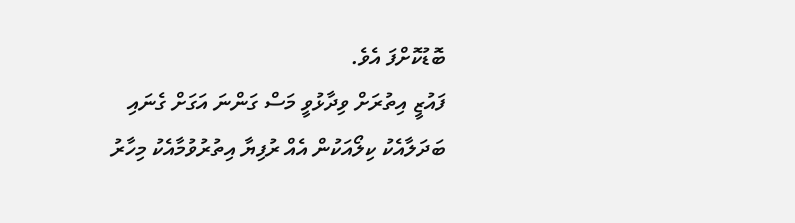ބޮޑުކޮށްފަ އެވެ.
ފައުޒީ އިތުރަށް ވިދާޅުވީ މަސް ގަންނަ އަގަށް ގެނައި ބަދަލާއެކު ކިލޯއަކުން އެއް ރުފިޔާ އިތުރުވުމާއެކު މިހާރު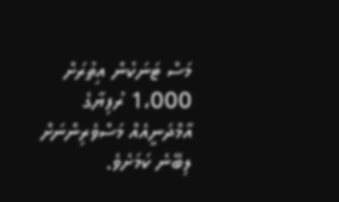މަސް ޓަނަކުން އިތުރަށް 1،000 ރުފިޔާގެ އާމްދަނީއެއް މަސްވެރިންނަށް ލިބޭނެ ކަމަށެވެ.